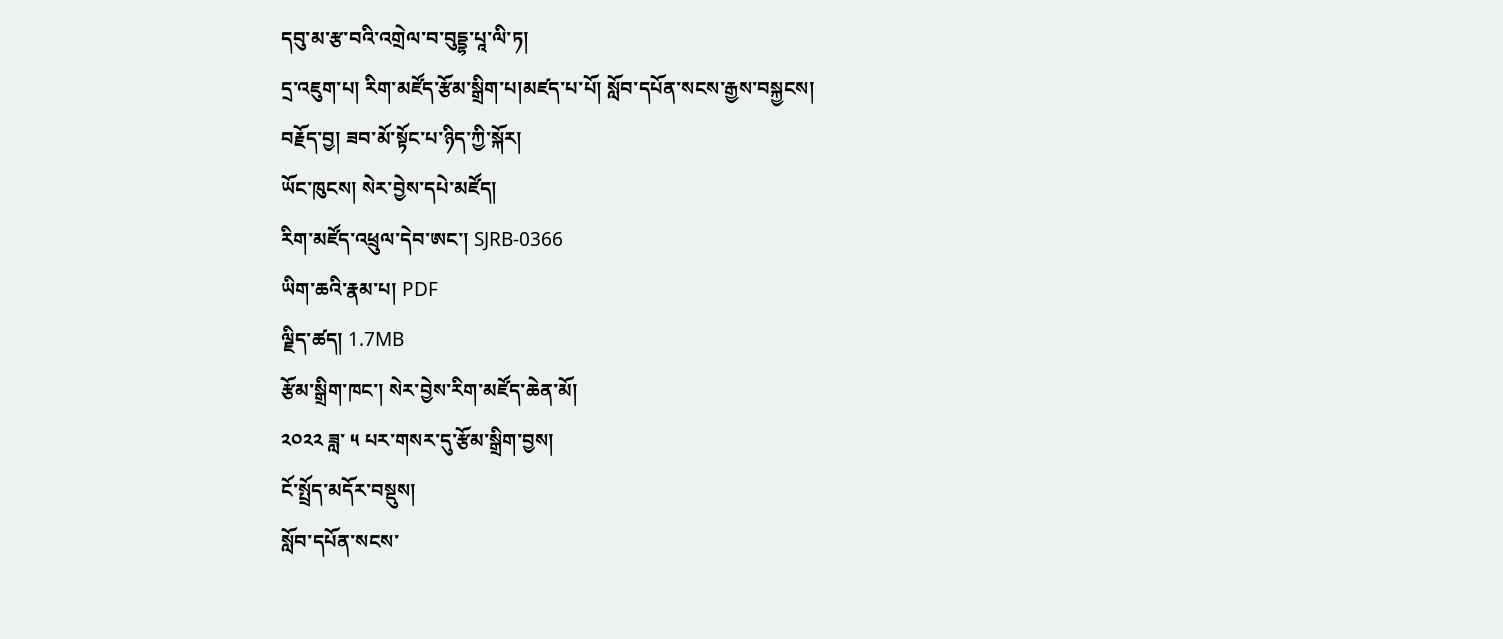དབུ་མ་རྩ་བའི་འགྲེལ་བ་བུདྡྷ་པཱ་ལི་ཏ།
དྲ་འཇུག་པ། རིག་མཛོད་རྩོམ་སྒྲིག་པ།མཛད་པ་པོ། སློབ་དཔོན་སངས་རྒྱས་བསྐྱངས།
བརྗོད་བྱ། ཟབ་མོ་སྟོང་པ་ཉིད་ཀྱི་སྐོར།
ཡོང་ཁུངས། སེར་བྱེས་དཔེ་མཛོད།
རིག་མཛོད་འཕྲུལ་དེབ་ཨང་། SJRB-0366
ཡིག་ཆའི་རྣམ་པ། PDF
ལྗིད་ཚད། 1.7MB
རྩོམ་སྒྲིག་ཁང་། སེར་བྱེས་རིག་མཛོད་ཆེན་མོ།
༢༠༢༢ ཟླ་ ༥ པར་གསར་དུ་རྩོམ་སྒྲིག་བྱས།
ངོ་སྤྲོད་མདོར་བསྡུས།
སློབ་དཔོན་སངས་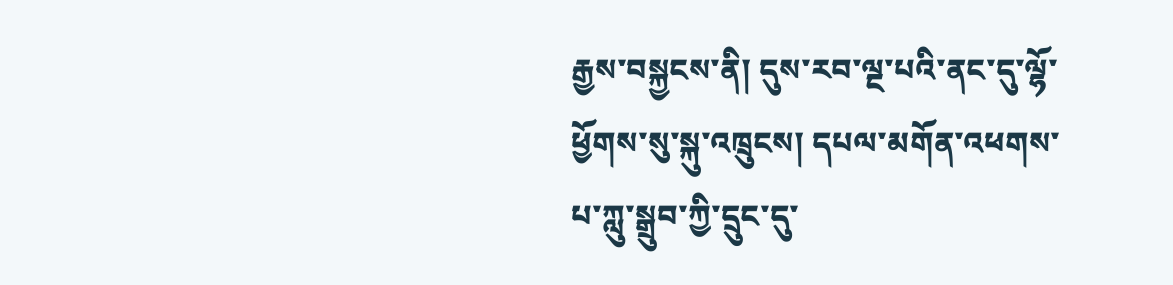རྒྱས་བསྐྱངས་ནི། དུས་རབ་ལྔ་པའི་ནང་དུ་ལྷོ་ཕྱོགས་སུ་སྐུ་འཁྲུངས། དཔལ་མགོན་འཕགས་པ་ཀླུ་སྒྲུབ་ཀྱི་དྲུང་དུ་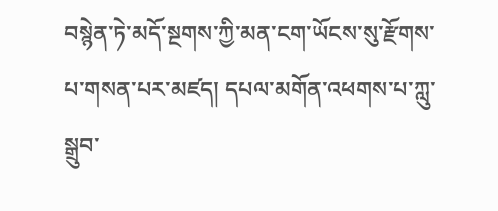བསྙེན་ཏེ་མདོ་སྔགས་ཀྱི་མན་ངག་ཡོངས་སུ་རྫོགས་པ་གསན་པར་མཛད། དཔལ་མགོན་འཕགས་པ་ཀླུ་སྒྲུབ་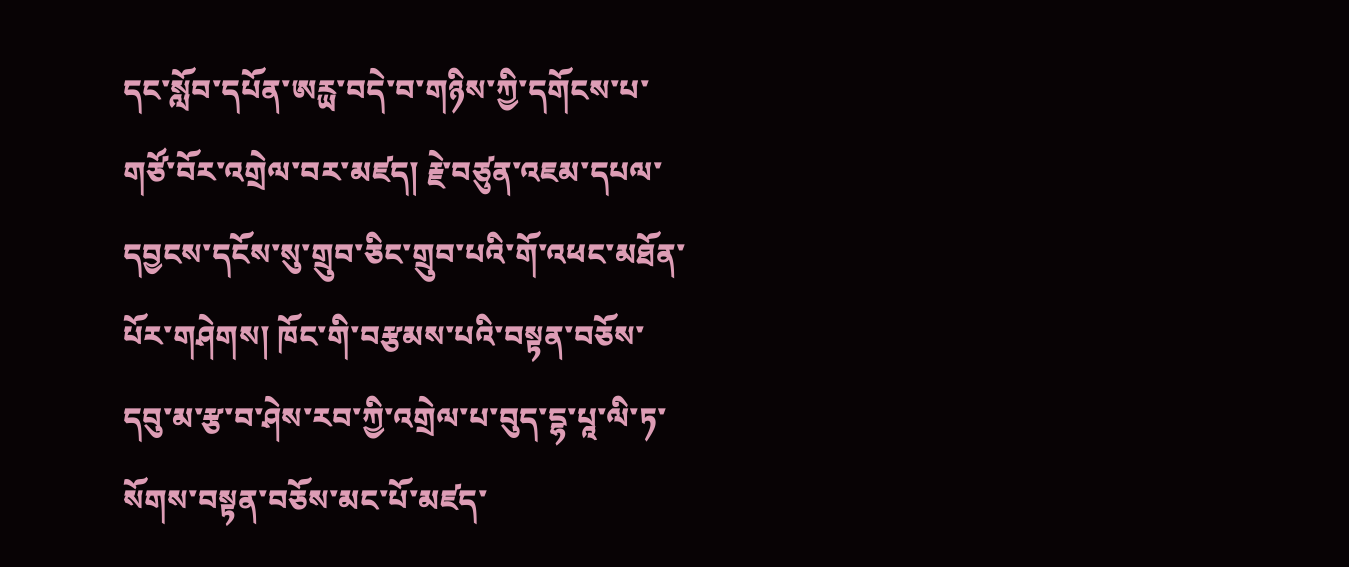དང་སློབ་དཔོན་ཨརྻ་བདེ་བ་གཉིས་ཀྱི་དགོངས་པ་གཙོ་བོར་འགྲེལ་བར་མཛད། རྗེ་བཙུན་འཇམ་དཔལ་དབྱངས་དངོས་སུ་གྲུབ་ཅིང་གྲུབ་པའི་གོ་འཕང་མཐོན་པོར་གཤེགས། ཁོང་གི་བརྩམས་པའི་བསྟན་བཅོས་དབུ་མ་རྩ་བ་ཤེས་རབ་ཀྱི་འགྲེལ་པ་བུད་དྷ་པཱ་ལི་ཏ་སོགས་བསྟན་བཅོས་མང་པོ་མཛད་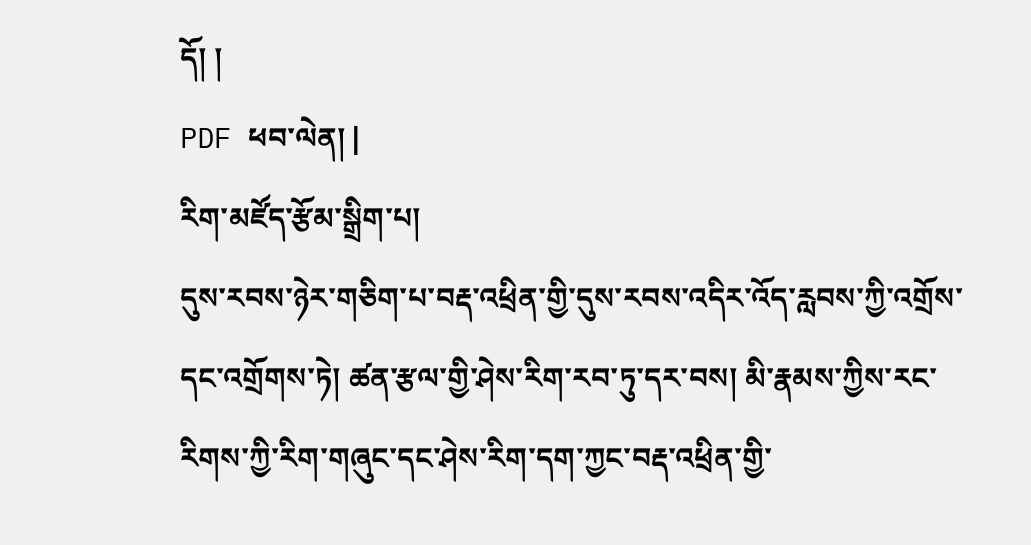དོ། །
PDF ཕབ་ལེན། |
རིག་མཛོད་རྩོམ་སྒྲིག་པ།
དུས་རབས་ཉེར་གཅིག་པ་བརྡ་འཕྲིན་གྱི་དུས་རབས་འདིར་འོད་རླབས་ཀྱི་འགྲོས་དང་འགྲོགས་ཏེ། ཚན་རྩལ་གྱི་ཤེས་རིག་རབ་ཏུ་དར་བས། མི་རྣམས་ཀྱིས་རང་རིགས་ཀྱི་རིག་གཞུང་དང་ཤེས་རིག་དག་ཀྱང་བརྡ་འཕྲིན་གྱི་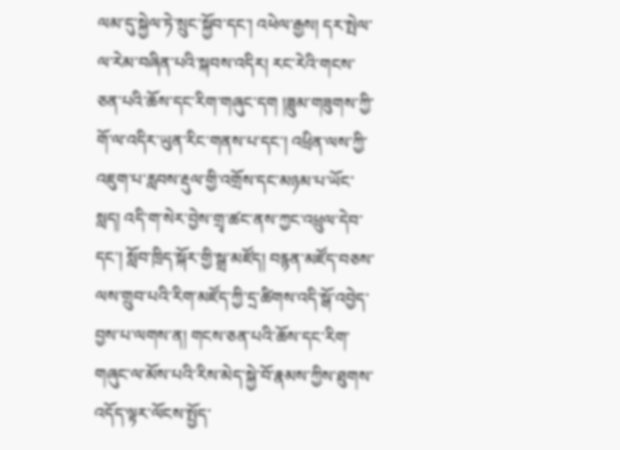ལམ་དུ་སྐྱེལ་ཏེ་སྲུང་སྐྱོབ་དང་། འཕེལ་རྒྱས། དར་སྤེལ་ལ་རེམ་བཞིན་པའི་སྐབས་འདིར། རང་རེའི་གངས་ཅན་པའི་ཆོས་དང་རིག་གཞུང་དག །ཟླུམ་གཟུགས་ཀྱི་གོ་ལ་འདིར་ཡུན་རིང་གནས་པ་དང་། འཕྲིན་ལས་ཀྱི་འཇུག་པ་རླབས་རྡུལ་གྱི་འགྲོས་དང་མཉམ་པ་ཡོང་སླད། འདི་ག་སེར་བྱེས་གྲྭ་ཚང་ནས་ཀྱང་འཕྲུལ་དེབ་དང་། སློབ་ཁྲིད་སྐོར་གྱི་སྒྲ་མཛོད། བརྙན་མཛོད་བཅས་ལས་གྲུབ་པའི་རིག་མཛོད་ཀྱི་དྲ་ཚིགས་འདི་སྒོ་འབྱེད་བྱས་པ་ལགས་ན། གངས་ཅན་པའི་ཆོས་དང་རིག་གཞུང་ལ་མོས་པའི་རིས་མེད་སྐྱེ་བོ་རྣམས་ཀྱིས་ཐུགས་འདོད་ལྟར་ལོངས་སྤྱོད་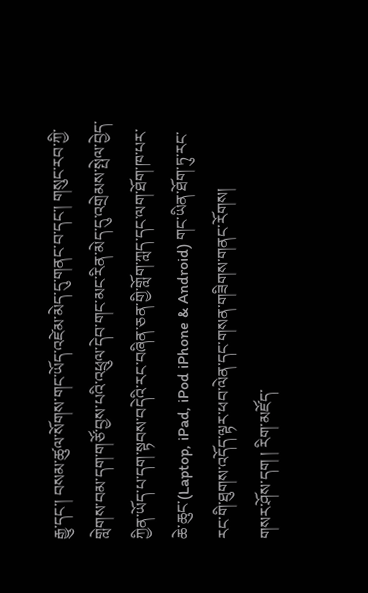རྒྱུ་དང་། བསམ་ཚུལ་སོགས་གང་ཡོད་འཛེམ་མེད་དུ་གནང་བ་དང་། གསུང་རབ་ཀྱི་གླེགས་བམ་དག་གཙོ་བྱས་པའི་འཕྲུལ་དེབ་གང་མང་རིན་མེད་དུ་འགྲེམས་སྤེལ་བྱེད་ཀྱིན་ཡོད་པ་དག་སྟབས་བདེའི་རང་བཞིན་ཅན་གྱི་གློག་ཀླད་དང་ལག་ཐོག་ཁ་པར་ཆེ་ཆུང་(Laptop, iPad, iPod iPhone & Android) གང་ཡིན་ཐོག་ཏུ་རང་རང་གི་ཐུགས་འདོད་ལྟར་ཕབ་ལེན་དང་གསན་གཟིགས་གནང་རོགས།
གསར་ཤོས་དག ། རིག་མཛོད་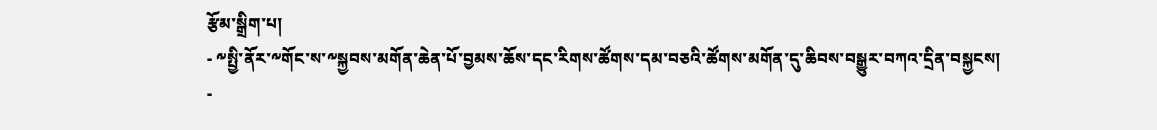རྩོམ་སྒྲིག་པ།
- ༸སྤྱི་ནོར་༸གོང་ས་༸སྐྱབས་མགོན་ཆེན་པོ་བྱམས་ཆོས་དང་རིགས་ཚོགས་དམ་བཅའི་ཚོགས་མགོན་དུ་ཆིབས་བསྒྱུར་བཀའ་དྲིན་བསྐྱངས།
-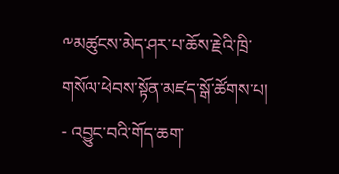༸མཚུངས་མེད་ཤར་པ་ཆོས་རྗེའི་ཁྲི་གསོལ་ཕེབས་སྟོན་མཛད་སྒོ་ཚོགས་པ།
- འབྱུང་བའི་གོད་ཆག་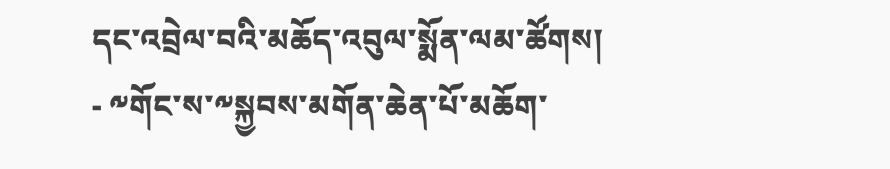དང་འབྲེལ་བའི་མཆོད་འབུལ་སྨོན་ལམ་ཚོགས།
- ༸གོང་ས་༸སྐྱབས་མགོན་ཆེན་པོ་མཆོག་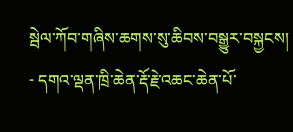སྦེལ་ཀོབ་གཞིས་ཆགས་སུ་ཆིབས་བསྒྱུར་བསྐྱངས།
- དགའ་ལྡན་ཁྲི་ཆེན་རྡོ་རྗེ་འཆང་ཆེན་པོ་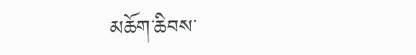མཆོག་ཆིབས་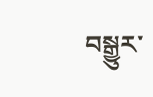བསྒྱུར་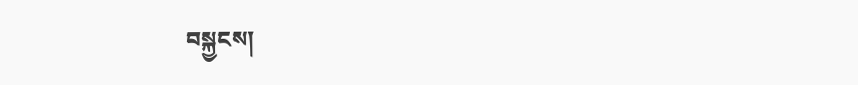བསྐྱངས།